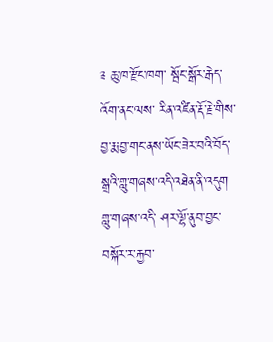༉ ཆུ་ཁ་རྫོང་ཁག་ སྦོང་སྒོར་རྒེད་འོག་ནང་ལས་ རིན་འཛིན་རྡོ་རྗེ་གིས་ བྱ་རྨ་བྱ་གང་ནས་ཡོང་ཟེར་བའི་བོད་སྒྲའི་གླུ་གཞས་འདི་འཐེན་ནི་འདུག གླུ་གཞས་འདི་ ཤར་ལྷོ་ནུབ་བྱང་བསྐོར་ར་རྐྱབ་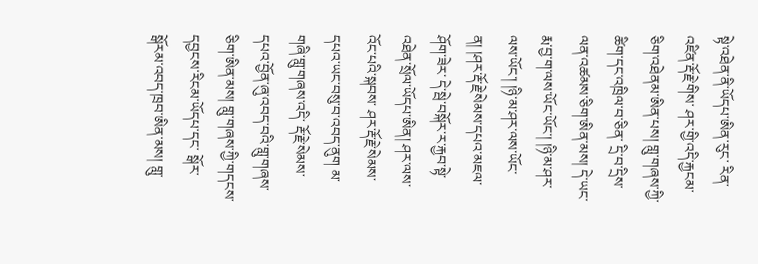སྟེ་འཐེན་ནི་ཡོདཔ་ཨིན་རུང་ རིན་འཛིན་རྡོ་རྗེ་གིས་ ཤར་གྱི་འདི་རྐྱངམ་ཅིག་འཐེནམ་ཨིན་པས། གླུ་གཞས་ཀྱི་ཚིག་དང་འཁྲིལ་བ་ཅིན་ དྲི་བ་དྲིས་ལན་འཚམས་ཅིག་ཨིན་མས། དེ་ཡང་ རྨ་བྱ་ག་ལས་ཡོང་ཡོང་། །ཉི་མ་ཤར་ལས་ཡོང་། །ཉི་མ་ཤར་ལས་ཡོང་ན། །ཤར་རྡོ་རྗེ་སེམས་དཔའ་མཇལ་ཤོག་ཟེར་ དེ་སྦེ་བསྐོར་ར་རྐྱབ་སྟེ་འཐེན་སྲོལ་ཡོདཔ་ཨིན། ཤར་ལས་འོང་པའི་སྐབས་ ཤར་རྡོ་རྗེ་སེམས་དཔའ་ཡང་བསུ་བ་འབད་ནུག མ་གཞི་གླུ་གཞས་འདི་ རྡོ་རྗེ་སེམས་དཔའ་བྱོན་ཞུ་འབད་བའི་གླུ་གཞས་ཅིག་ཨིན་མས། གླུ་གཞས་ཀྱི་གདངས་དབྱངས་རིངམ་ཡོདཔ་དང་ སྒོར་སྒོརམ་འབད་ཁྲབ་ཨིན་མས། གླུ་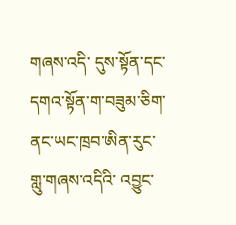གཞས་འདི་ དུས་སྟོན་དང་ དགའ་སྟོན་ག་བཟུམ་ཅིག་ནང་ཡང་ཁྲབ་ཨིན་རུང་ གླུ་གཞས་འདིའི་ འབྱུང་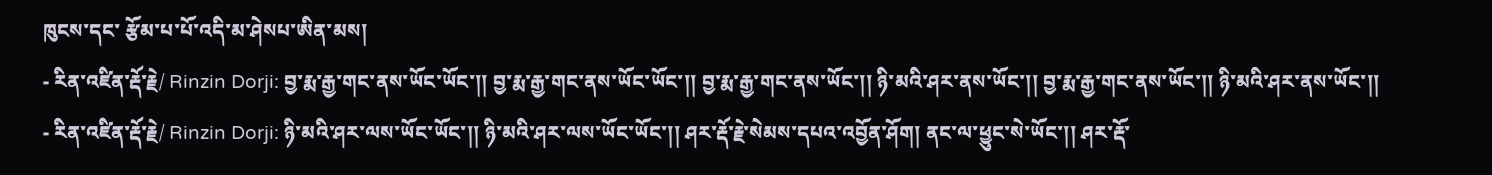ཁུངས་དང་ རྩོམ་པ་པོ་འདི་མ་ཤེསཔ་ཨིན་མས།
- རིན་འཛིན་རྡོ་རྗེ/ Rinzin Dorji: བྱ་རྨ་རྒྱ་གང་ནས་ཡོང་ཡོང་།། བྱ་རྨ་རྒྱ་གང་ནས་ཡོང་ཡོང་།། བྱ་རྨ་རྒྱ་གང་ནས་ཡོང་།། ཉི་མའི་ཤར་ནས་ཡོང་།། བྱ་རྨ་རྒྱ་གང་ནས་ཡོང་།། ཉི་མའི་ཤར་ནས་ཡོང་།།
- རིན་འཛིན་རྡོ་རྗེ/ Rinzin Dorji: ཉི་མའི་ཤར་ལས་ཡོང་ཡོང་།། ཉི་མའི་ཤར་ལས་ཡོང་ཡོང་།། ཤར་རྡོ་རྗེ་སེམས་དཔའ་འབྱོན་ཤོག། ནང་ལ་ཕྱུང་སེ་ཡོང་།། ཤར་རྡོ་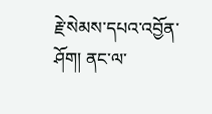རྗེ་སེམས་དཔའ་འབྱོན་ཤོག། ནང་ལ་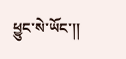ཕྱུང་སེ་ཡོང་།།